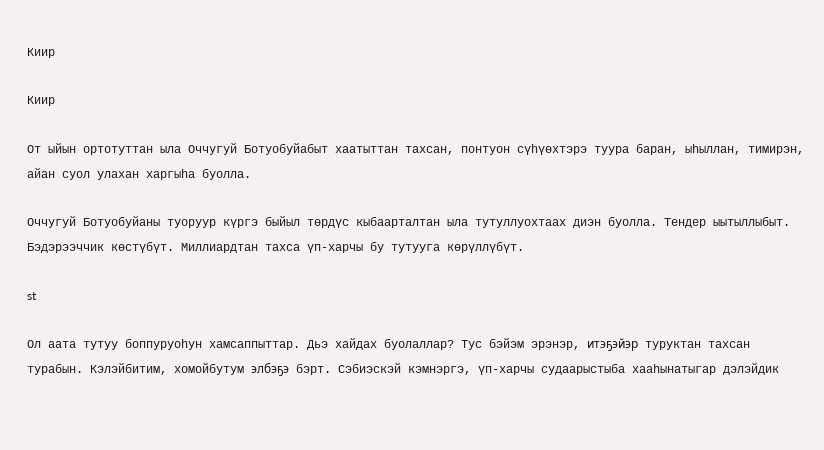Киир

Киир

От ыйын ортотуттан ыла Оччугуй Ботуобуйабыт хаатыттан тахсан, понтуон сүһүөхтэрэ туура баран, ыһыллан, тимирэн, айан суол улахан харгыһа буолла.

Оччугуй Ботуобуйаны туоруур күргэ быйыл төрдүс кыбаарталтан ыла тутуллуохтаах диэн буолла. Тендер ыытыллыбыт. Бэдэрээччик көстүбүт. Миллиардтан тахса үп-харчы бу тутууга көрүллүбүт.

st

Ол аата тутуу боппуруоһун хамсаппыттар. Дьэ хайдах буолаллар? Тус бэйэм эрэнэр, итэҕэйэр туруктан тахсан турабын. Кэлэйбитим, хомойбутум элбэҕэ бэрт. Сэбиэскэй кэмнэргэ, үп-харчы судаарыстыба хааhынатыгар дэлэйдик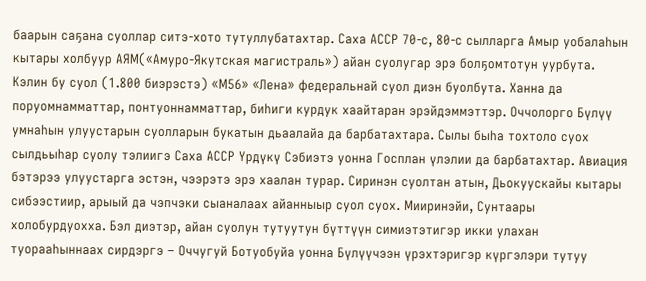баарын саҕана суоллар ситэ-хото тутуллубатахтар. Саха АССР 70-с, 80-с сылларга Амыр уобалаhын кытары холбуур АЯМ(«Амуро-Якутская магистраль») айан суолугар эрэ болҕомтотун уурбута. Кэлин бу суол (1.800 биэрэстэ) «М56» «Лена» федеральнай суол диэн буолбута. Ханна да поруомнамматтар, понтуоннамматтар, биһиги курдук хаайтаран эрэйдэммэттэр. Оччолорго Бүлүү умнаhын улуустарын суолларын букатын дьаалайа да барбатахтара. Сылы быhа тохтоло суох сылдьыhар суолу тэлиигэ Саха АССР Yрдүкү Сэбиэтэ уонна Госплан үлэлии да барбатахтар. Авиация бэтэрээ улуустарга эстэн, чээрэтэ эрэ хаалан турар. Сиринэн суолтан атын, Дьокуускайы кытары сибээстиир, арыый да чэпчэки сыаналаах айанныыр суол суох. Мииринэйи, Сунтаары холобурдуохха. Бэл диэтэр, айан суолун тутуутун бүттүүн симиэтэтигэр икки улахан туорааhыннаах сирдэргэ – Оччугуй Ботуобуйа уонна Бүлүүчээн үрэхтэригэр күргэлэри тутуу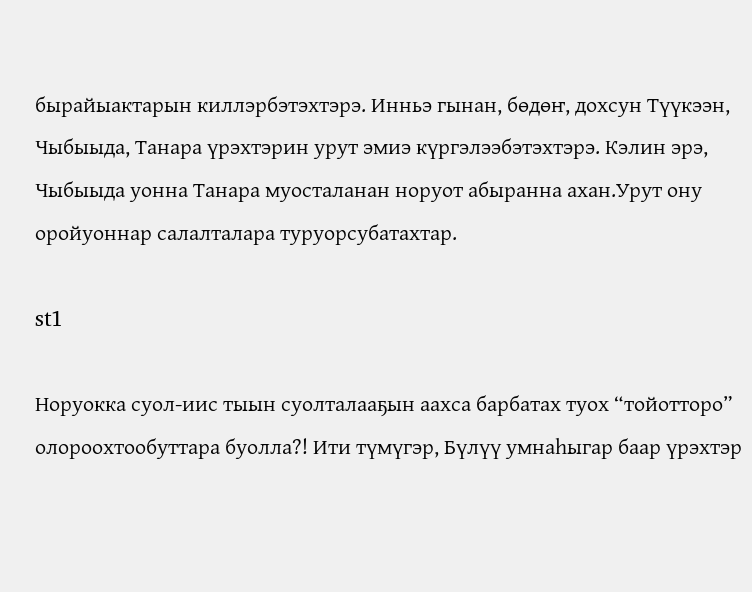бырайыактарын киллэрбэтэхтэрэ. Инньэ гынан, бөдөҥ, дохсун Түүкээн, Чыбыыда, Танара үрэхтэрин урут эмиэ күргэлээбэтэхтэрэ. Кэлин эрэ, Чыбыыда уонна Танара муосталанан норуот абыранна ахан.Урут ону оройуоннар салалталара туруорсубатахтар.

st1

Норуокка суол-иис тыын суолталааҕын аахса барбатах туох “тойотторо” олороохтообуттара буолла?! Ити түмүгэр, Бүлүү умнаhыгар баар үрэхтэр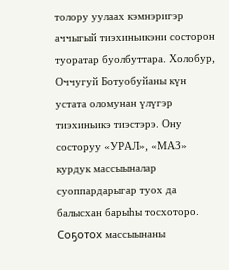толору уулаах кэмнэригэр аччыгый тиэхиньикэни состорон туоратар буолбуттара. Холобур, Оччугуй Ботуобуйаны күн устата оломунан үлүгэр тиэхиньикэ тиэстэрэ. Ону состоруу «УРАЛ», «МАЗ» курдук массыыналар суоппардарыгар туох да балысхан барыhы тосхоторо. Соҕотох массыынаны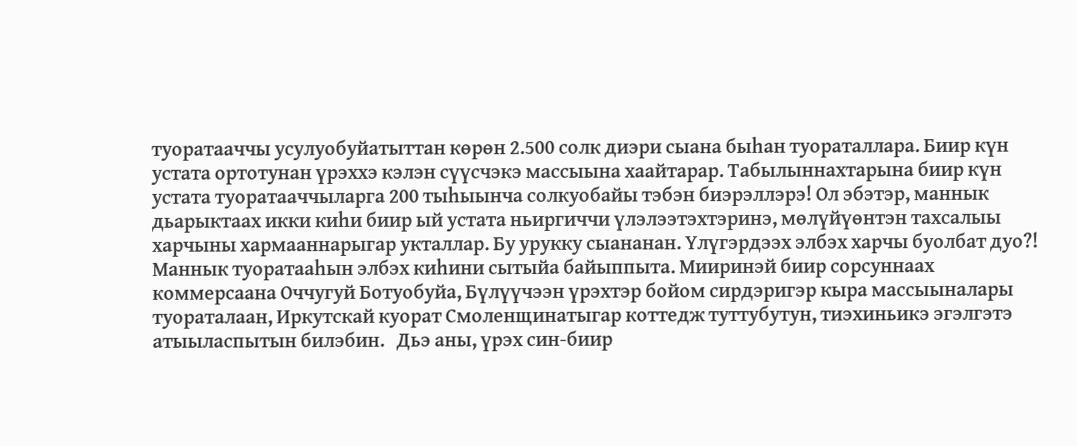туоратааччы усулуобуйатыттан көрөн 2.500 солк диэри сыана быhан туораталлара. Биир күн устата ортотунан үрэххэ кэлэн сүүсчэкэ массыына хаайтарар. Табылыннахтарына биир күн устата туоратааччыларга 200 тыhыынча солкуобайы тэбэн биэрэллэрэ! Ол эбэтэр, маннык дьарыктаах икки киhи биир ый устата ньиргиччи үлэлээтэхтэринэ, мөлүйүөнтэн тахсалыы харчыны хармааннарыгар укталлар. Бу урукку сыананан. Үлүгэрдээх элбэх харчы буолбат дуо?! Маннык туоратааhын элбэх киhини сытыйа байыппыта. Мииринэй биир сорсуннаах коммерсаана Оччугуй Ботуобуйа, Бүлүүчээн үрэхтэр бойом сирдэригэр кыра массыыналары туораталаан, Иркутскай куорат Смоленщинатыгар коттедж туттубутун, тиэхиньикэ эгэлгэтэ атыыласпытын билэбин.   Дьэ аны, үрэх син-биир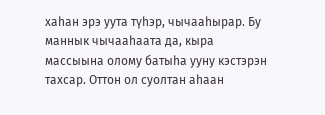хаhан эрэ уута түhэр, чычааhырар. Бу маннык чычааhаата да, кыра массыына олому батыhа ууну кэстэрэн тахсар. Оттон ол суолтан аhаан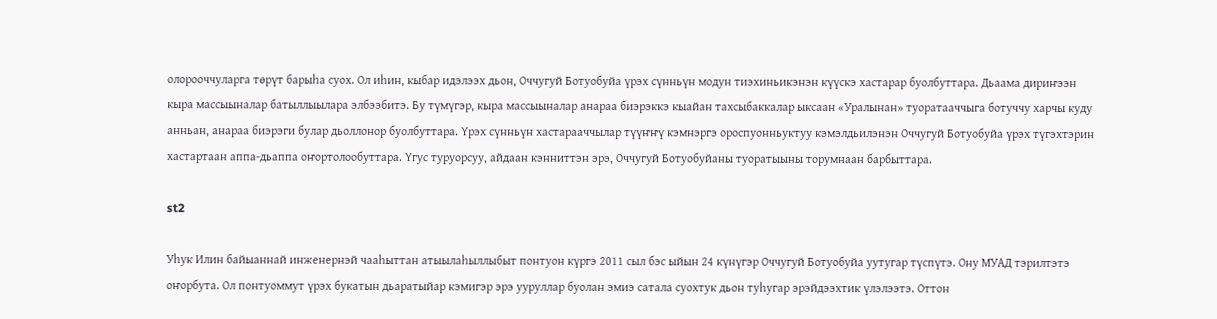олорооччуларга төрүт барыhа суох. Ол иhин, кыбар идэлээх дьон, Оччугуй Ботуобуйа үрэх сүнньүн модун тиэхиньикэнэн күүскэ хастарар буолбуттара. Дьаама дириҥээн кыра массыыналар батыллыылара элбээбитэ. Бу түмүгэр, кыра массыыналар анараа биэрэккэ кыайан тахсыбаккалар ыксаан «Уралынан» туоратааччыга ботуччу харчы куду анньан, анараа биэрэги булар дьоллонор буолбуттара. Yрэх сүнньүн хастарааччылар түүҥҥү кэмнэргэ ороспуонньуктуу кэмэлдьилэнэн Оччугуй Ботуобуйа үрэх түгэхтэрин хастартаан аппа-дьаппа оҥортолообуттара. Yгyс туруорсуу, айдаан кэнниттэн эрэ, Оччугуй Ботуобуйаны туоратыыны торумнаан барбыттара.

st2

Уһук Илин байыаннай инженернэй чааһыттан атыылаһыллыбыт понтуон күргэ 2011 сыл бэс ыйын 24 күнүгэр Оччугуй Ботуобуйа уутугар түспүтэ. Ону МУАД тэрилтэтэ оҥорбута. Ол понтуоммут үрэх букатын дьаратыйар кэмигэр эрэ ууруллар буолан эмиэ сатала суохтук дьон туһугар эрэйдээхтик үлэлээтэ. Оттон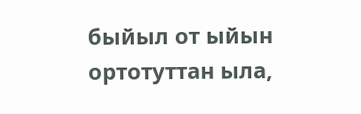быйыл от ыйын ортотуттан ыла,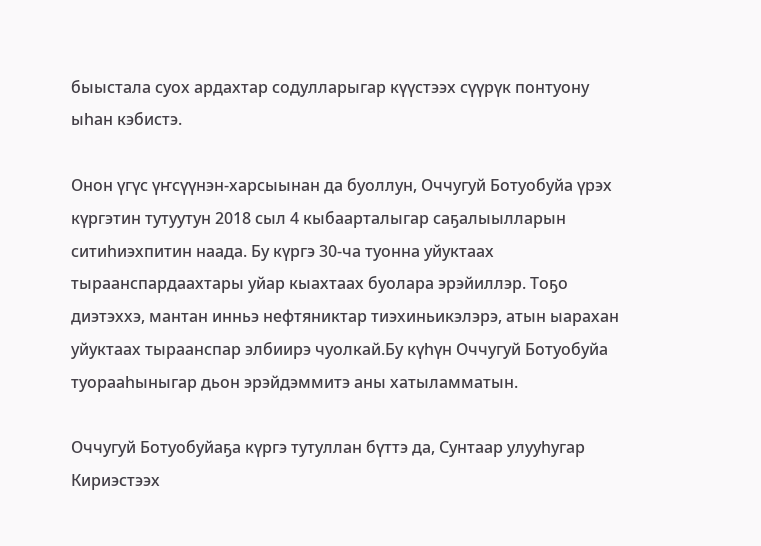быыстала суох ардахтар содулларыгар күүстээх сүүрүк понтуону ыһан кэбистэ.

Онон үгүс үҥсүүнэн-харсыынан да буоллун, Оччугуй Ботуобуйа үрэх күргэтин тутуутун 2018 сыл 4 кыбаарталыгар саҕалыылларын ситиһиэхпитин наада. Бу күргэ 30-ча туонна уйуктаах тыраанспардаахтары уйар кыахтаах буолара эрэйиллэр. Тоҕо диэтэххэ, мантан инньэ нефтяниктар тиэхиньикэлэрэ, атын ыарахан уйуктаах тыраанспар элбиирэ чуолкай.Бу күhүн Оччугуй Ботуобуйа туорааһыныгар дьон эрэйдэммитэ аны хатыламматын.

Оччугуй Ботуобуйаҕа күргэ тутуллан бүттэ да, Сунтаар улууһугар Кириэстээх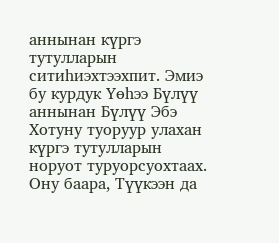аннынан күргэ тутулларын ситиһиэхтээхпит. Эмиэ бу курдук Yөhээ Бүлүү аннынан Бүлүү Эбэ Хотуну туоруур улахан күргэ тутулларын норуот туруорсуохтаах. Ону баара, Түүкээн да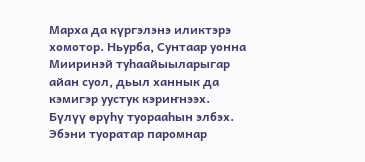Марха да күргэлэнэ иликтэрэ хомотор. Ньурба, Сунтаар уонна Мииринэй туhаайыыларыгар айан суол, дьыл ханнык да кэмигэр уустук кэриҥнээх. Бүлүү өрүһү туорааhын элбэх. Эбэни туоратар паромнар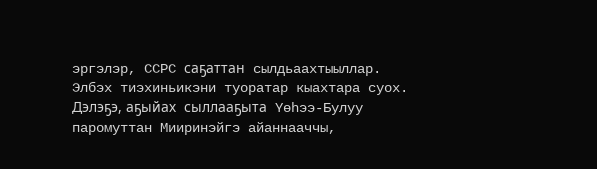эргэлэр, ССРС саҕаттан сылдьаахтыыллар. Элбэх тиэхиньикэни туоратар кыахтара суох. Дэлэҕэ, аҕыйах сыллааҕыта Yөhээ-Бyлyy паромуттан Мииринэйгэ айаннааччы,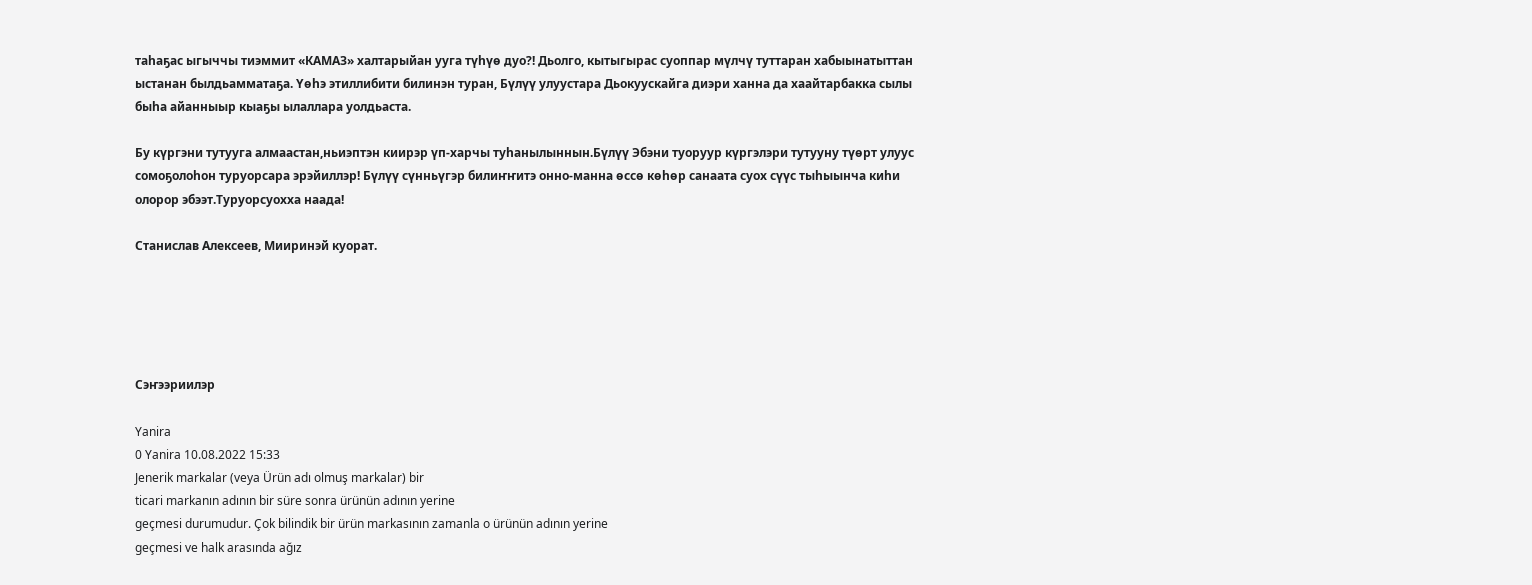таһаҕас ыгыччы тиэммит «КАМАЗ» халтарыйан ууга түhүө дуо?! Дьолго, кытыгырас суоппар мүлчү туттаран хабыынатыттан ыстанан былдьамматаҕа. Үөһэ этиллибити билинэн туран, Бүлүү улуустара Дьокуускайга диэри ханна да хаайтарбакка сылы быhа айанныыр кыаҕы ылаллара уолдьаста.

Бу күргэни тутууга алмаастан,ньиэптэн киирэр үп-харчы туhанылыннын.Бүлүү Эбэни туоруур күргэлэри тутууну түөрт улуус сомоҕолоһон туруорсара эрэйиллэр! Бүлүү сүнньүгэр билиҥҥитэ онно-манна өссө көһөр санаата суох сүүс тыhыынча киhи олорор эбээт.Туруорсуохха наада!

Станислав Алексеев, Мииринэй куорат.





Сэҥээриилэр

Yanira
0 Yanira 10.08.2022 15:33
Jenerik markalar (veya Ürün adı olmuş markalar) bir
ticari markanın adının bir süre sonra ürünün adının yerine
geçmesi durumudur. Çok bilindik bir ürün markasının zamanla o ürünün adının yerine
geçmesi ve halk arasında ağız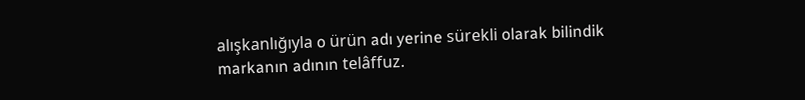alışkanlığıyla o ürün adı yerine sürekli olarak bilindik
markanın adının telâffuz.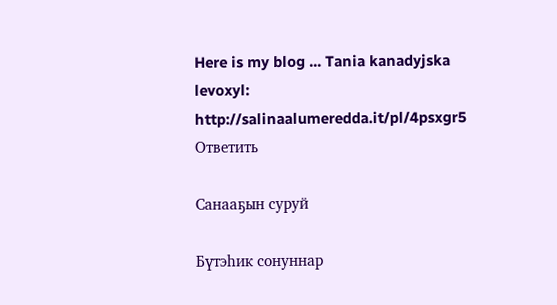Here is my blog ... Tania kanadyjska levoxyl: http://salinaalumeredda.it/pl/4psxgr5
Ответить

Санааҕын суруй

Бүтэһик сонуннар